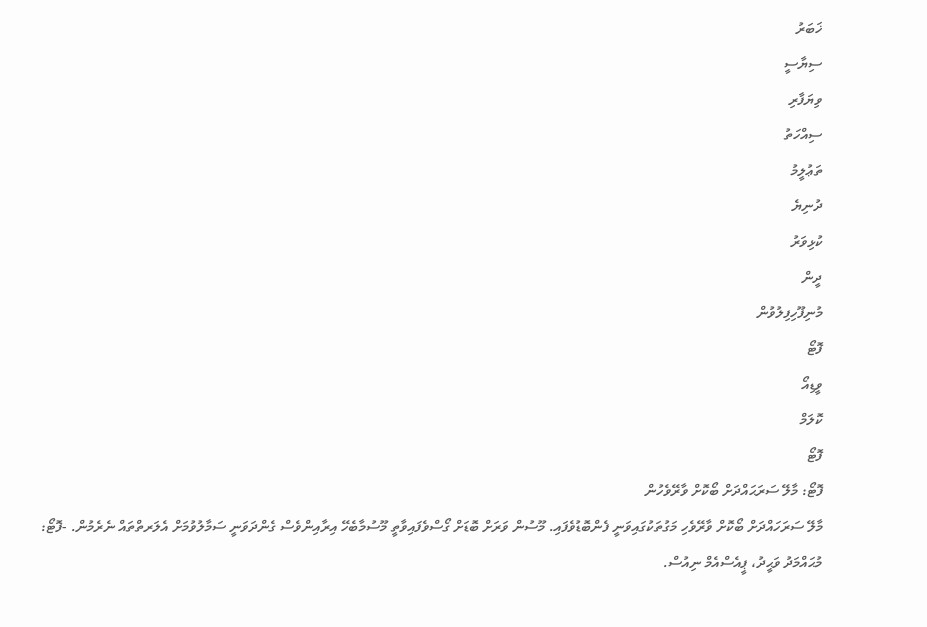ޚަބަރު
ސިޔާސީ
ވިޔަފާރި
ސިއްހަތު
ތަޢުލީމު
ދުނިޔެ
ކުޅިވަރު
ދީން
މުނިފޫހިފިލުވުން
ފޮޓޯ
ވީޑިއޯ
ކޮލަމް
ފޮޓޯ
ފޮޓޯ: މާލޭ ސަރަޙައްދަށް ބޯކޮށް ވާރޭވެހުން
މާލޭ ސަރަހައްދަށް ބޯކޮށް ވާރޭވެހި މަގުތަކުގައިވަނީ ފެންބޮޑުވެފައި. މޫސުން ވަރަށް ބޮޑަށް ގޯސްވެފައިވާތީ މޫސުމާބެހޭ އިރާއިންވެސް ގެންދަވަނީ ސަމާލުވުމަށް އެލަރތްތައް ނެރެމުން. -ފޮޓޯ: މުޙައްމަދު ވަޙީދު، ޕީއެސްއެމް ނިއުސް.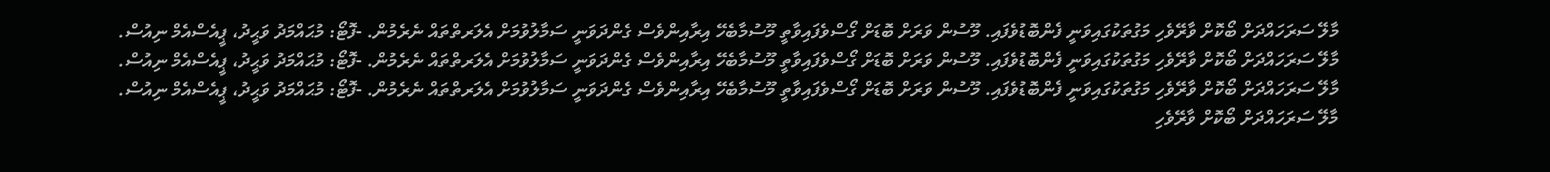މާލޭ ސަރަހައްދަށް ބޯކޮށް ވާރޭވެހި މަގުތަކުގައިވަނީ ފެންބޮޑުވެފައި. މޫސުން ވަރަށް ބޮޑަށް ގޯސްވެފައިވާތީ މޫސުމާބެހޭ އިރާއިންވެސް ގެންދަވަނީ ސަމާލުވުމަށް އެލަރތްތައް ނެރެމުން. -ފޮޓޯ: މުޙައްމަދު ވަޙީދު، ޕީއެސްއެމް ނިއުސް.
މާލޭ ސަރަހައްދަށް ބޯކޮށް ވާރޭވެހި މަގުތަކުގައިވަނީ ފެންބޮޑުވެފައި. މޫސުން ވަރަށް ބޮޑަށް ގޯސްވެފައިވާތީ މޫސުމާބެހޭ އިރާއިންވެސް ގެންދަވަނީ ސަމާލުވުމަށް އެލަރތްތައް ނެރެމުން. -ފޮޓޯ: މުޙައްމަދު ވަޙީދު، ޕީއެސްއެމް ނިއުސް.
މާލޭ ސަރަހައްދަށް ބޯކޮށް ވާރޭވެހި މަގުތަކުގައިވަނީ ފެންބޮޑުވެފައި. މޫސުން ވަރަށް ބޮޑަށް ގޯސްވެފައިވާތީ މޫސުމާބެހޭ އިރާއިންވެސް ގެންދަވަނީ ސަމާލުވުމަށް އެލަރތްތައް ނެރެމުން. -ފޮޓޯ: މުޙައްމަދު ވަޙީދު، ޕީއެސްއެމް ނިއުސް.
މާލޭ ސަރަހައްދަށް ބޯކޮށް ވާރޭވެހި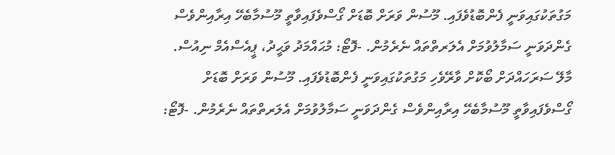މަގުތަކުގައިވަނީ ފެންބޮޑުވެފައި. މޫސުން ވަރަށް ބޮޑަށް ގޯސްވެފައިވާތީ މޫސުމާބެހޭ އިރާއިންވެސް ގެންދަވަނީ ސަމާލުވުމަށް އެލަރތްތައް ނެރެމުން. -ފޮޓޯ: މުޙައްމަދު ވަޙީދު، ޕީއެސްއެމް ނިއުސް.
މާލޭ ސަރަހައްދަށް ބޯކޮށް ވާރޭވެހި މަގުތަކުގައިވަނީ ފެންބޮޑުވެފައި. މޫސުން ވަރަށް ބޮޑަށް ގޯސްވެފައިވާތީ މޫސުމާބެހޭ އިރާއިންވެސް ގެންދަވަނީ ސަމާލުވުމަށް އެލަރތްތައް ނެރެމުން. -ފޮޓޯ: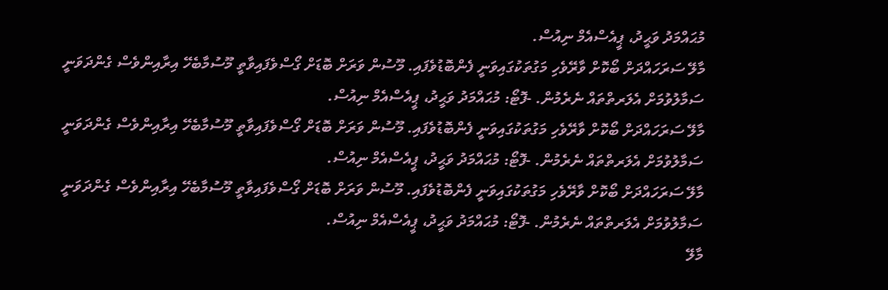މުޙައްމަދު ވަޙީދު، ޕީއެސްއެމް ނިއުސް.
މާލޭ ސަރަހައްދަށް ބޯކޮށް ވާރޭވެހި މަގުތަކުގައިވަނީ ފެންބޮޑުވެފައި. މޫސުން ވަރަށް ބޮޑަށް ގޯސްވެފައިވާތީ މޫސުމާބެހޭ އިރާއިންވެސް ގެންދަވަނީ ސަމާލުވުމަށް އެލަރތްތައް ނެރެމުން. -ފޮޓޯ: މުޙައްމަދު ވަޙީދު، ޕީއެސްއެމް ނިއުސް.
މާލޭ ސަރަހައްދަށް ބޯކޮށް ވާރޭވެހި މަގުތަކުގައިވަނީ ފެންބޮޑުވެފައި. މޫސުން ވަރަށް ބޮޑަށް ގޯސްވެފައިވާތީ މޫސުމާބެހޭ އިރާއިންވެސް ގެންދަވަނީ ސަމާލުވުމަށް އެލަރތްތައް ނެރެމުން. -ފޮޓޯ: މުޙައްމަދު ވަޙީދު، ޕީއެސްއެމް ނިއުސް.
މާލޭ ސަރަހައްދަށް ބޯކޮށް ވާރޭވެހި މަގުތަކުގައިވަނީ ފެންބޮޑުވެފައި. މޫސުން ވަރަށް ބޮޑަށް ގޯސްވެފައިވާތީ މޫސުމާބެހޭ އިރާއިންވެސް ގެންދަވަނީ ސަމާލުވުމަށް އެލަރތްތައް ނެރެމުން. -ފޮޓޯ: މުޙައްމަދު ވަޙީދު، ޕީއެސްއެމް ނިއުސް.
މާލޭ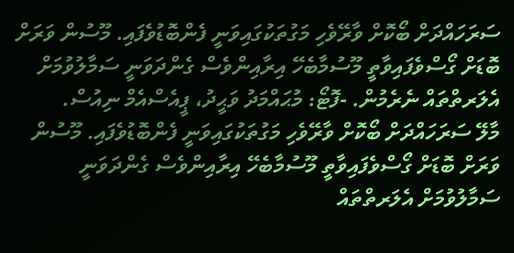ސަރަހައްދަށް ބޯކޮށް ވާރޭވެހި މަގުތަކުގައިވަނީ ފެންބޮޑުވެފައި. މޫސުން ވަރަށް ބޮޑަށް ގޯސްވެފައިވާތީ މޫސުމާބެހޭ އިރާއިންވެސް ގެންދަވަނީ ސަމާލުވުމަށް އެލަރތްތައް ނެރެމުން. -ފޮޓޯ: މުޙައްމަދު ވަޙީދު، ޕީއެސްއެމް ނިއުސް.
މާލޭ ސަރަހައްދަށް ބޯކޮށް ވާރޭވެހި މަގުތަކުގައިވަނީ ފެންބޮޑުވެފައި. މޫސުން ވަރަށް ބޮޑަށް ގޯސްވެފައިވާތީ މޫސުމާބެހޭ އިރާއިންވެސް ގެންދަވަނީ ސަމާލުވުމަށް އެލަރތްތައް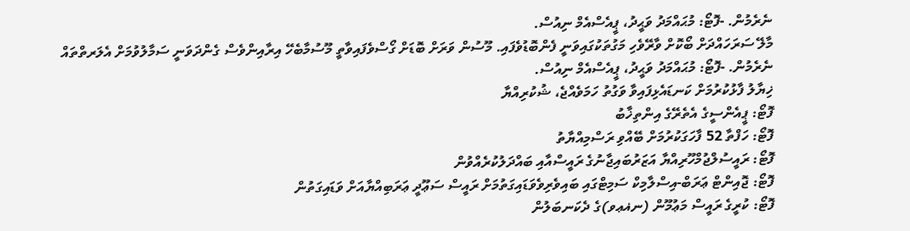ނެރެމުން. -ފޮޓޯ: މުޙައްމަދު ވަޙީދު، ޕީއެސްއެމް ނިއުސް.
މާލޭ ސަރަހައްދަށް ބޯކޮށް ވާރޭވެހި މަގުތަކުގައިވަނީ ފެންބޮޑުވެފައި. މޫސުން ވަރަށް ބޮޑަށް ގޯސްވެފައިވާތީ މޫސުމާބެހޭ އިރާއިންވެސް ގެންދަވަނީ ސަމާލުވުމަށް އެލަރތްތައް ނެރެމުން. -ފޮޓޯ: މުޙައްމަދު ވަޙީދު، ޕީއެސްއެމް ނިއުސް.
ޚިޔާލު ފާޅުކުރުމަށް ކަނޑައެޅިފައިވާ ވަގުތު ހަމަވެއްޖެ، ޝުކުރިއްޔާ
ފޮޓޯ: ޕީއެންސީގެ އެތެރޭގެ އިންތިޚާބު
ފޮޓޯ: ހަފްތާ 52 ފާހަގަކުރުމަށް ބޭއްވި ރަސްމިއްޔާތު
ފޮޓޯ: ރައީސުލްޖުމްހޫރިއްޔާ އަޒަރުބައިޖާނުގެ ރައީސްއާއި ބައްދަލުކުރެއްވުން
ފޮޓޯ: ޖޮއިންޓް ޢަރަބް-އިސްލާމިކް ސަމިޓްގައި ބައިވެރިވެވަޑައިގަތުމަށް ރައީސް ސަޢޫދީ ޢަރަބިއްޔާއަށް ވަޑައިގަތުން
ފޮޓޯ: ކުރީގެ ރައީސް މަޢުމޫން (ނޣޢވ)ގެ ދެކަނބަލުން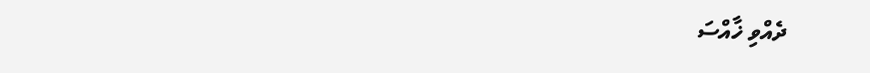ދެއްވި ޚާއްސަ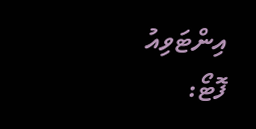އިންޓަވިއު
ފޮޓޯ: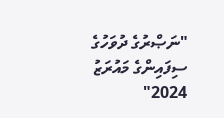"ނަޞްރުގެ ދުވަހުގެ ސިފައިންގެ މައުރަޒު 2024"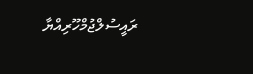ރައީސުލްޖުމްހޫރިއްޔާ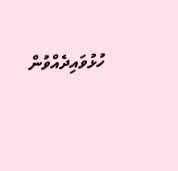ހުޅުވައިދެއްވުން